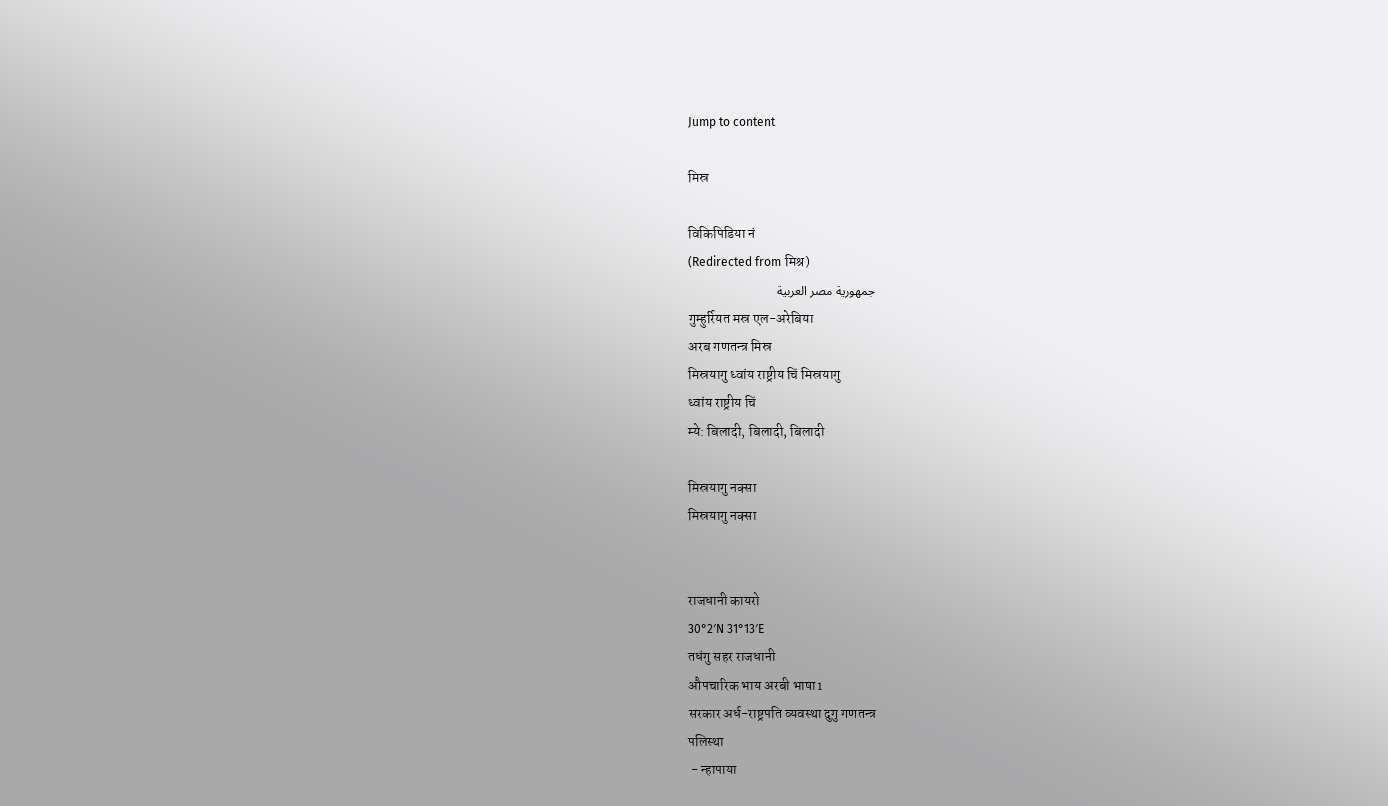Jump to content

मिस्र

विकिपिडिया नं
(Redirected from मिश्र)
جمهورية مصر العربية
गुम्हुर्रियत मस्र एल-अरेबिया
अरब गणतन्त्र मिस्र
मिस्रयागु ध्वांय राष्ट्रीय चिं मिस्रयागु
ध्वांय राष्ट्रीय चिं
म्ये: बिलादी, बिलादी, बिलादी

मिस्रयागु नक्सा
मिस्रयागु नक्सा


राजधानी कायरो
30°2′N 31°13′E
तधंगु सहर राजधानी
औपचारिक भाय अरबी भाषा1
सरकार अर्ध-राष्ट्रपति व्यवस्था दुगु गणतन्त्र
पलिस्था
 - न्हापाया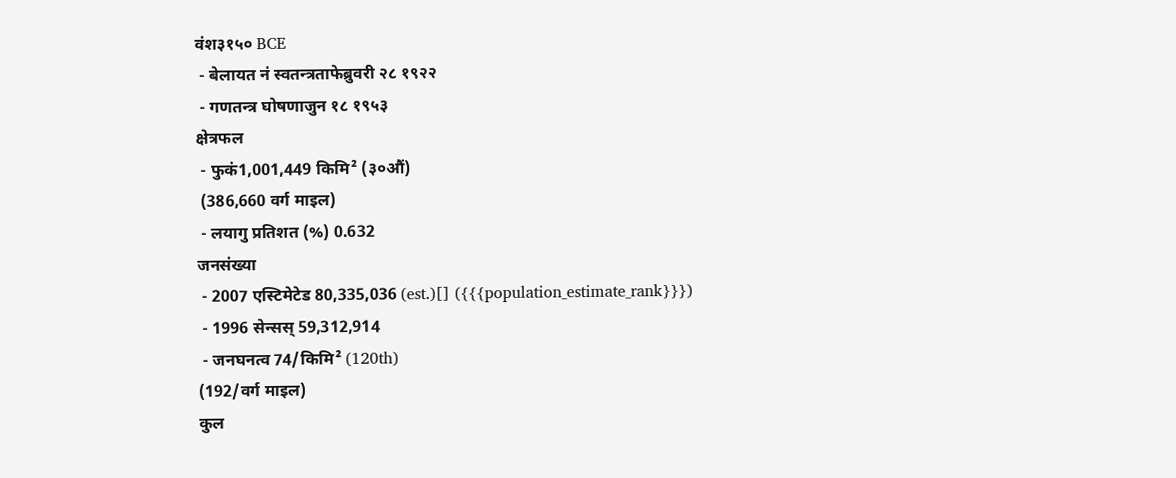वंश३१५० BCE
 - बेलायत नं स्वतन्त्रताफेब्रुवरी २८ १९२२
 - गणतन्त्र घोषणाजुन १८ १९५३
क्षेत्रफल
 - फुकं1,001,449 किमि² (३०औं)
 (386,660 वर्ग माइल)
 - लयागु प्रतिशत (%) 0.632
जनसंख्या
 - 2007 एस्टिमेटेड 80,335,036 (est.)[] ({{{population_estimate_rank}}})
 - 1996 सेन्सस् 59,312,914
 - जनघनत्व 74/किमि² (120th)
(192/वर्ग माइल)
कुल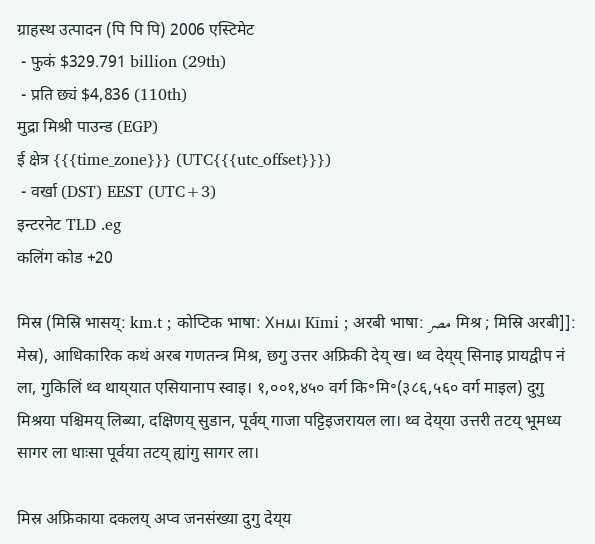ग्राहस्थ उत्पादन (पि पि पि) 2006 एस्टिमेट
 - फुकं $329.791 billion (29th)
 - प्रति छ्यं $4,836 (110th)
मुद्रा मिश्री पाउन्ड (EGP)
ई क्षेत्र {{{time_zone}}} (UTC{{{utc_offset}}})
 - वर्खा (DST) EEST (UTC+3)
इन्टरनेट TLD .eg
कलिंग कोड +20

मिस्र (मिस्रि भासय्: km.t ; कोप्टिक भाषा: Ⲭⲏⲙⲓ Kīmi ; अरबी भाषा: مصر मिश्र ; मिस्रि अरबी]]: मेस्र), आधिकारिक कथं अरब गणतन्त्र मिश्र, छगु उत्तर अफ्रिकी देय् ख। थ्व देय्‌य् सिनाइ प्रायद्वीप नं ला, गुकिलिं थ्व थाय्‌यात एसियानाप स्वाइ। १,००१,४५० वर्ग कि॰मि॰(३८६,५६० वर्ग माइल) दुगु मिश्रया पश्चिमय् लिब्या, दक्षिणय् सुडान, पूर्वय् गाजा पट्टिइजरायल ला। थ्व देय्‌या उत्तरी तटय् भूमध्य सागर ला धाःसा पूर्वया तटय् ह्यांगु सागर ला।

मिस्र अफ्रिकाया दकलय् अप्व जनसंख्या दुगु देय्‌य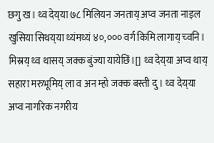छगु ख। थ्व देय्‌या ७८ मिलियन जनताय् अप्व जनता नाइल खुसिया सिथय्‌या थ्यंमथ्यं ४०,००० वर्ग किमि लागाय् च्वनि। मिस्रय् थ्व थासय् जक्क बुंज्या यायेछिं।[] थ्व देय्‌या अप्व थाय् सहारा मरुभूमिय् ला व अन म्हो जक्क बस्ती दु। थ्व देय्‌या अप्व नागरिक नगरीय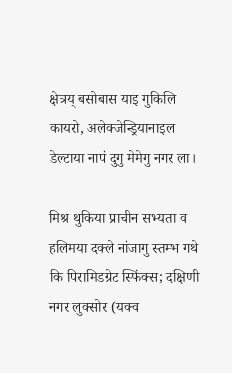क्षेत्रय् बसोबास याइ गुकिलि कायरो, अलेक्जेन्ड्रियानाइल डेल्टाया नापं दुगु मेमेगु नगर ला।

मिश्र थुकिया प्राचीन सभ्यता व हलिमया दक्ले नांजागु स्तम्भ गथे कि पिरामिडग्रेट स्फिंक्स; दक्षिणी नगर लुक्सोर (यक्व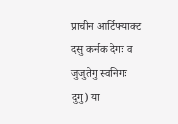प्राचीन आर्टिफ्याक्ट दसु कर्नक देगः व जुजुतेगु स्वनिगः दुगु) या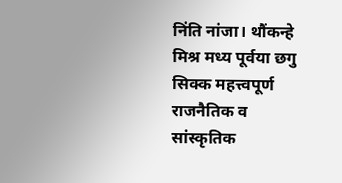निंति नांजा। थौंकन्हे मिश्र मध्य पूर्वया छगु सिक्क महत्त्वपूर्ण राजनैतिक व सांस्कृतिक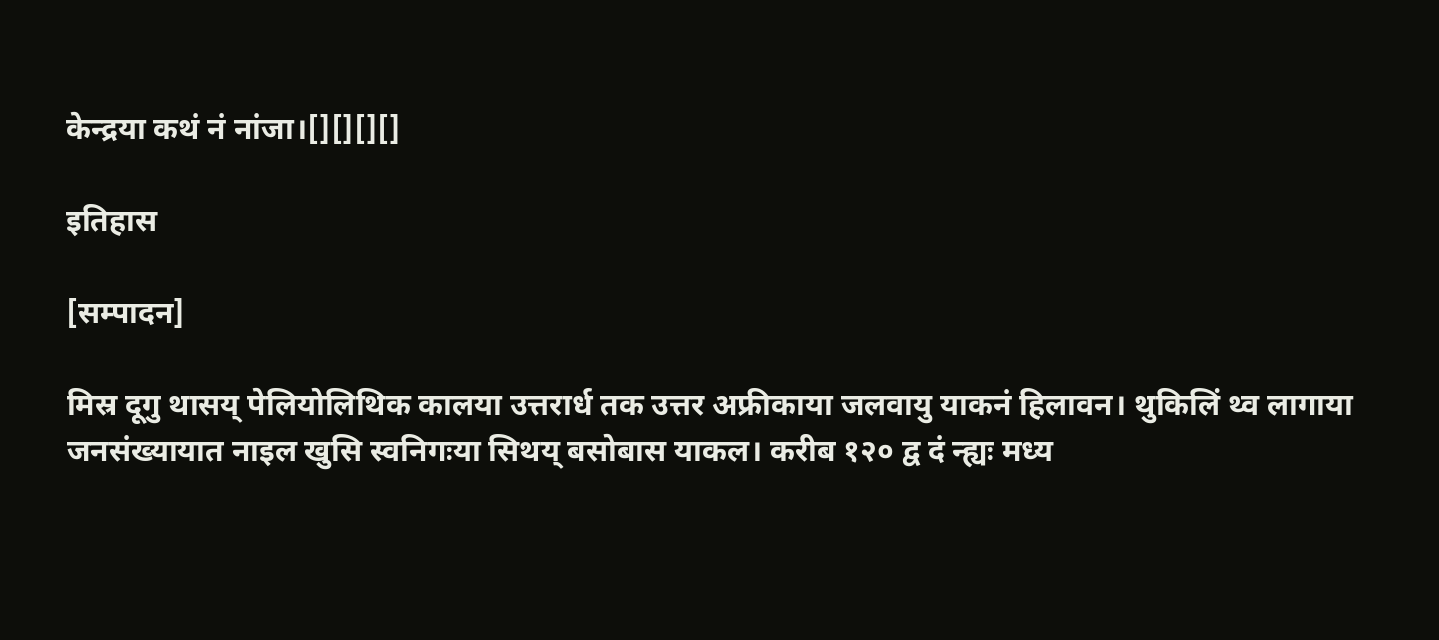केन्द्रया कथं नं नांजा।[][][][]

इतिहास

[सम्पादन]

मिस्र दूगु थासय् पेलियोलिथिक कालया उत्तरार्ध तक उत्तर अफ्रीकाया जलवायु याकनं हिलावन। थुकिलिं थ्व लागाया जनसंख्यायात नाइल खुसि स्वनिगःया सिथय् बसोबास याकल। करीब १२० द्व दं न्ह्यः मध्य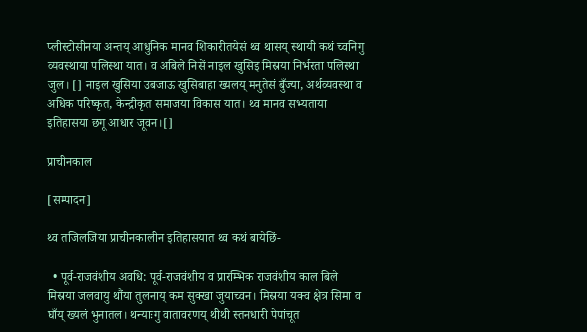प्लीस्टोसीनया अन्तय् आधुनिक मानव शिकारीतयेसं थ्व थासय् स्थायी कथं च्वनिगु व्यवस्थाया पलिस्था यात। व अबिले निसें नाइल खुसिइ मिस्रया निर्भरता पलिस्था जुल। [] नाइल खुसिया उबजाऊ खुसिबाहा ख्यलय् मनुतेसं बुँज्या, अर्थव्यवस्था व अधिक परिष्कृत, केन्द्रीकृत समाजया विकास यात। थ्व मानव सभ्यताया इतिहासया छगू आधार जूवन।[]

प्राचीनकाल

[सम्पादन]

थ्व तजिलजिया प्राचीनकालीन इतिहासयात थ्व कथं बायेछिं-

  • पूर्व-राजवंशीय अवधि: पूर्व-राजवंशीय व प्रारम्भिक राजवंशीय काल बिले मिस्रया जलवायु थौंया तुलनाय् कम सुक्खा जुयाच्वन। मिस्रया यक्व क्षेत्र सिमा व घाँय् ख्यलं भुनातल। थन्याःगु वातावरणय् थीथी स्तनधारी पेपांचूत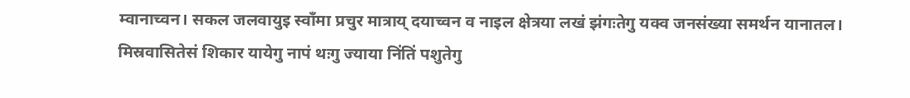म्वानाच्वन। सकल जलवायुइ स्वाँमा प्रचुर मात्राय् दयाच्वन व नाइल क्षेत्रया लखं झंगःतेगु यक्व जनसंख्या समर्थन यानातल। मिस्रवासितेसं शिकार यायेगु नापं थःगु ज्याया निंतिं पशुतेगु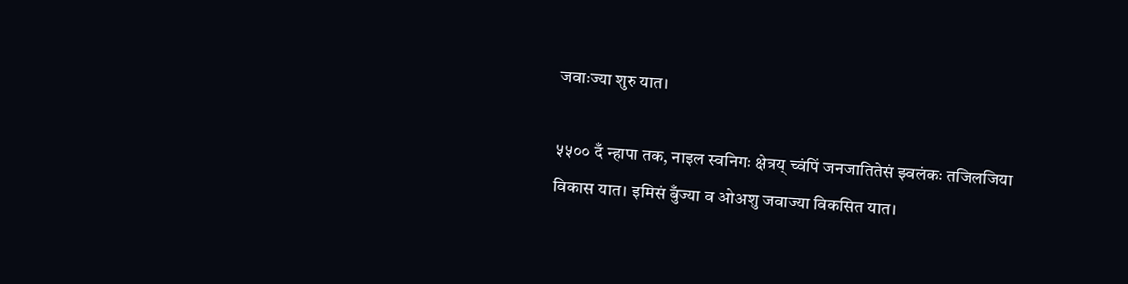जवाःज्या शुरु यात।

५५०० दँ न्हापा तक, नाइल स्वनिगः क्षेत्रय् च्वंपिं जनजातितेसं झ्वलंकः तजिलजिया विकास यात। इमिसं बुँज्या व ओअशु जवाज्या विकसित यात।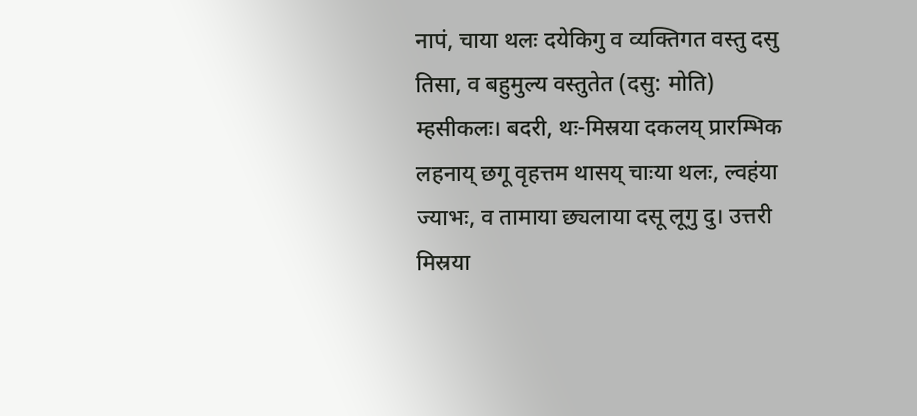नापं, चाया थलः दयेकिगु व व्यक्तिगत वस्तु दसु तिसा, व बहुमुल्य वस्तुतेत (दसु: मोति) म्हसीकलः। बदरी, थः-मिस्रया दकलय् प्रारम्भिक लहनाय् छगू वृहत्तम थासय् चाःया थलः, ल्वहंया ज्याभः, व तामाया छ्यलाया दसू लूगु दु। उत्तरी मिस्रया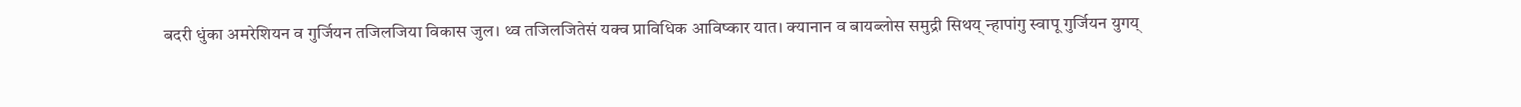बदरी धुंका अमरेशियन व गुर्जियन तजिलजिया विकास जुल। थ्व तजिलजितेसं यक्व प्राविधिक आविष्कार यात। क्यानान व बायब्लोस समुद्री सिथय् न्हापांगु स्वापू गुर्जियन युगय्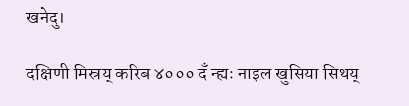खनेदु।

दक्षिणी मिस्रय् करिब ४००० दँ न्ह्यः नाइल खुसिया सिथय्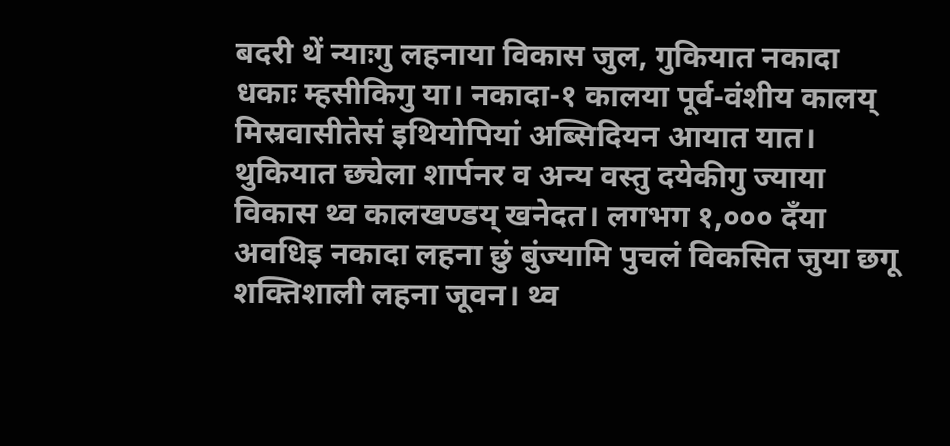बदरी थें न्याःगु लहनाया विकास जुल, गुकियात नकादा धकाः म्हसीकिगु या। नकादा-१ कालया पूर्व-वंशीय कालय् मिस्रवासीतेसं इथियोपियां अब्सिदियन आयात यात। थुकियात छ्येला शार्पनर व अन्य वस्तु दयेकीगु ज्याया विकास थ्व कालखण्डय् खनेदत। लगभग १,००० दँया अवधिइ नकादा लहना छुं बुंज्यामि पुचलं विकसित जुया छगू शक्तिशाली लहना जूवन। थ्व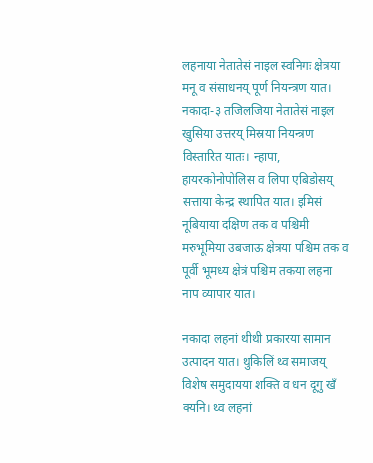लहनाया नेतातेसं नाइल स्वनिगः क्षेत्रया मनू व संसाधनय् पूर्ण नियन्त्रण यात। नकादा-३ तजिलजिया नेतातेसं नाइल खुसिया उत्तरय् मिस्रया नियन्त्रण विस्तारित यातः। न्हापा, हायरकोनोपोलिस व लिपा एबिडोसय् सत्ताया केन्द्र स्थापित यात। इमिसं नूबियाया दक्षिण तक व पश्चिमी मरुभूमिया उबजाऊ क्षेत्रया पश्चिम तक व पूर्वी भूमध्य क्षेत्रं पश्चिम तकया लहना नाप व्यापार यात।

नकादा लहनां थीथी प्रकारया सामान उत्पादन यात। थुकिलिं थ्व समाजय् विशेष समुदायया शक्ति व धन दूगु खँ क्यनि। थ्व लहनां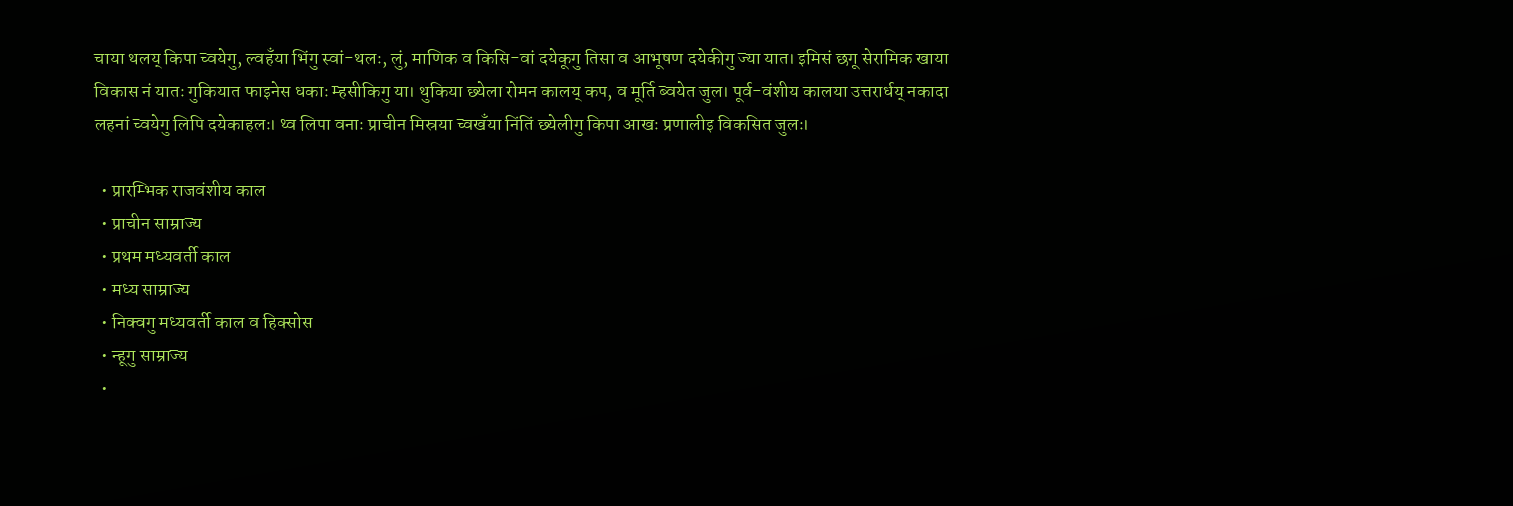चाया थलय् किपा च्वयेगु, ल्वहँया भिंगु स्वां-थलः, लुं, माणिक व किसि-वां दयेकूगु तिसा व आभूषण दयेकीगु ज्या यात। इमिसं छगू सेरामिक खाया विकास नं यातः गुकियात फाइनेस धकाः म्हसीकिगु या। थुकिया छ्येला रोमन कालय् कप, व मूर्ति ब्वयेत जुल। पूर्व-वंशीय कालया उत्तरार्धय् नकादा लहनां च्वयेगु लिपि दयेकाहलः। थ्व लिपा वनाः प्राचीन मिस्रया च्वखँया निंतिं छ्येलीगु किपा आखः प्रणालीइ विकसित जुलः।

  • प्रारम्भिक राजवंशीय काल
  • प्राचीन साम्राज्य
  • प्रथम मध्यवर्ती काल
  • मध्य साम्राज्य
  • निक्वगु मध्यवर्ती काल व हिक्सोस
  • न्हूगु साम्राज्य
  •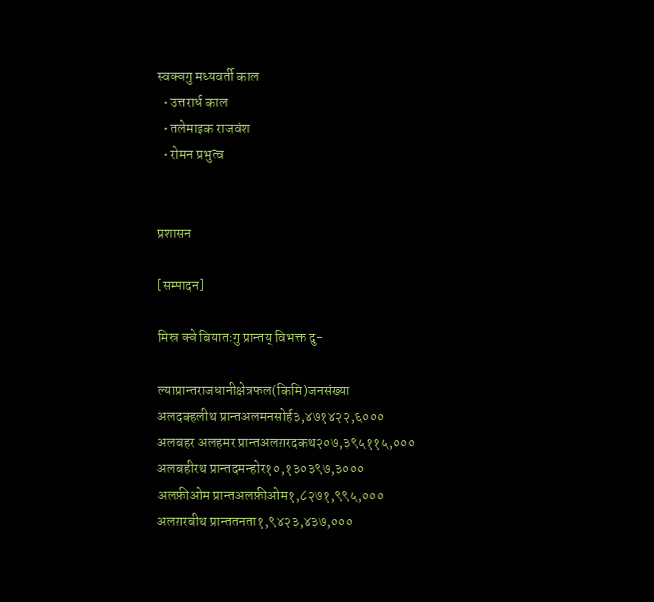स्वक्वगु मध्यवर्ती काल
  • उत्तरार्ध काल
  • तलेमाइक राजवंश
  • रोमन प्रभुत्व


प्रशासन

[सम्पादन]

मिस्र क्वे बियातःगु प्रान्तय् विभक्त दु-

ल्याप्रान्तराजधानीक्षेत्रफल(किमि)जनसंख्या
अलदक्हलीथ प्रान्तअलमनसोर्ह३,४७१४२२,६०००
अलबहर अलहमर प्रान्तअलग़रदकथ२०७,३९५११५,०००
अलबहीरथ प्रान्तदमन्होर१०,१३०३९७,३०००
अलफ़ीओम प्रान्तअलफ़ीओम१,८२७१,९९५,०००
अलग़रबीथ प्रान्ततनता१,९४२३,४३७,०००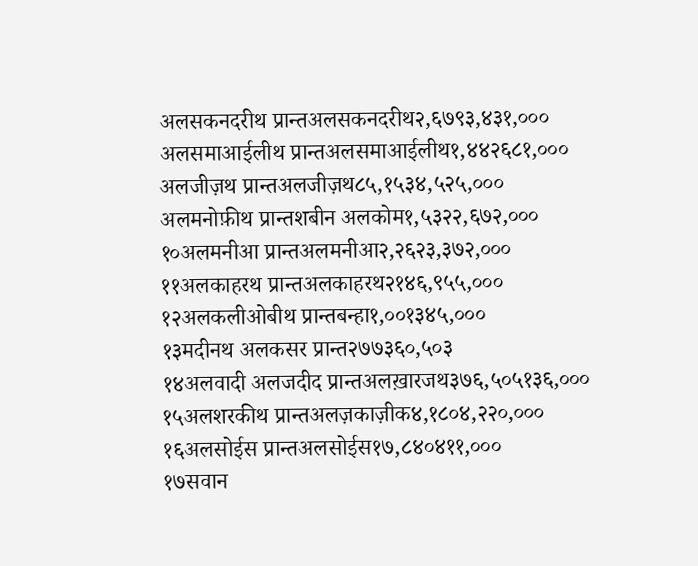अलसकनदरीथ प्रान्तअलसकनदरीथ२,६७९३,४३१,०००
अलसमाआईलीथ प्रान्तअलसमाआईलीथ१,४४२६८१,०००
अलजीज़थ प्रान्तअलजीज़थ८५,१५३४,५२५,०००
अलमनोफ़ीथ प्रान्तशबीन अलकोम१,५३२२,६७२,०००
१०अलमनीआ प्रान्तअलमनीआ२,२६२३,३७२,०००
११अलकाहरथ प्रान्तअलकाहरथ२१४६,९५५,०००
१२अलकलीओबीथ प्रान्तबन्हा१,००१३४५,०००
१३मदीनथ अलकसर प्रान्त२७७३६०,५०३
१४अलवादी अलजदीद प्रान्तअलख़ारजथ३७६,५०५१३६,०००
१५अलशरकीथ प्रान्तअलज़काज़ीक४,१८०४,२२०,०००
१६अलसोईस प्रान्तअलसोईस१७,८४०४११,०००
१७सवान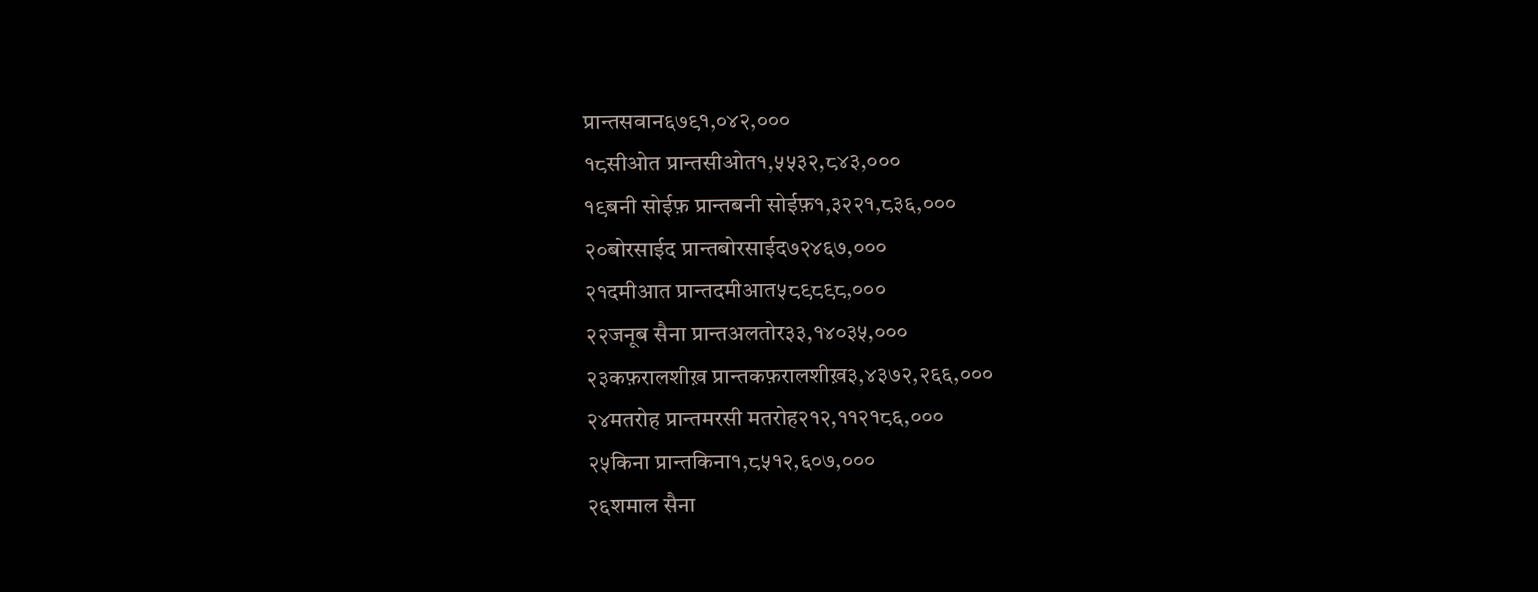प्रान्तसवान६७९१,०४२,०००
१८सीओत प्रान्तसीओत१,५५३२,८४३,०००
१९बनी सोईफ़ प्रान्तबनी सोईफ़१,३२२१,८३६,०००
२०बोरसाईद प्रान्तबोरसाईद७२४६७,०००
२१दमीआत प्रान्तदमीआत५८९८९८,०००
२२जनूब सैना प्रान्तअलतोर३३,१४०३५,०००
२३कफ़रालशीख़ प्रान्तकफ़रालशीख़३,४३७२,२६६,०००
२४मतरोह प्रान्तमरसी मतरोह२१२,११२१८६,०००
२५किना प्रान्तकिना१,८५१२,६०७,०००
२६शमाल सैना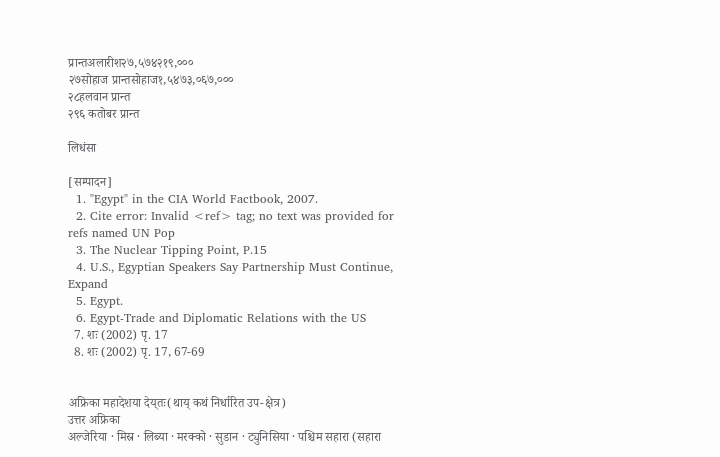प्रान्तअलारीश२७,५७४२१९,०००
२७सोहाज प्रान्तसोहाज१,५४७३,०६७,०००
२८हलवान प्रान्त
२९६ कतोबर प्रान्त

लिधंसा

[सम्पादन]
  1. "Egypt" in the CIA World Factbook, 2007.
  2. Cite error: Invalid <ref> tag; no text was provided for refs named UN Pop
  3. The Nuclear Tipping Point, P.15
  4. U.S., Egyptian Speakers Say Partnership Must Continue, Expand
  5. Egypt.
  6. Egypt-Trade and Diplomatic Relations with the US
  7. शः (2002) पृ. 17
  8. शः (2002) पृ. 17, 67-69


अफ्रिका महादेशया देय्‌तः(थाय्‌ कथं निर्धारित उप-क्षेत्र)
उत्तर अफ्रिका
अल्जेरिया · मिस्र · लिब्या · मरक्को · सुडान · ट्युनिसिया · पश्चिम सहारा (सहारा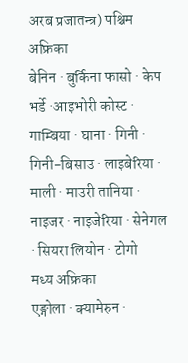अरब प्रजातन्त्र) पश्चिम अफ्रिका
बेनिन · बुर्किना फासो · केप भर्डे ·आइभोरी कोस्ट · गाम्बिया · घाना · गिनी · गिनी-बिसाउ · लाइबेरिया · माली · माउरी तानिया · नाइजर · नाइजेरिया · सेनेगल · सियरा लियोन · टोगो
मध्य अफ्रिका
एङ्गोला · क्यामेरुन ·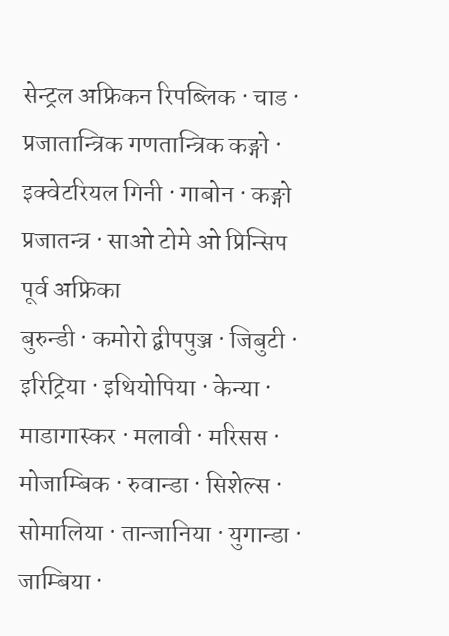सेन्ट्रल अफ्रिकन रिपब्लिक · चाड · प्रजातान्त्रिक गणतान्त्रिक कङ्गो · इक्वेटरियल गिनी · गाबोन · कङ्गो प्रजातन्त्र · साओ टोमे ओ प्रिन्सिप पूर्व अफ्रिका
बुरुन्डी · कमोरो द्बीपपुञ्ज · जिबुटी · इरिट्रिया · इथियोपिया · केन्या · माडागास्कर · मलावी · मरिसस · मोजाम्बिक · रुवान्डा · सिशेल्स · सोमालिया · तान्जानिया · युगान्डा · जाम्बिया ·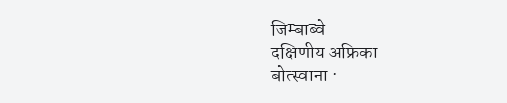जिम्बाब्वे
दक्षिणीय अफ्रिका
बोत्स्वाना ·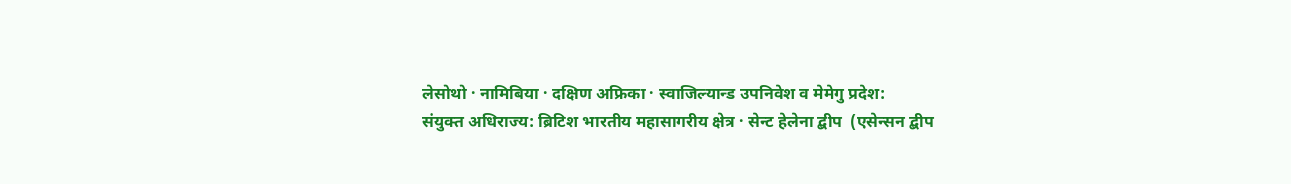लेसोथो · नामिबिया · दक्षिण अफ्रिका · स्वाजिल्यान्ड उपनिवेश व मेमेगु प्रदेश:
संयुक्त अधिराज्य: ब्रिटिश भारतीय महासागरीय क्षेत्र · सेन्ट हेलेना द्बीप  (एसेन्सन द्बीप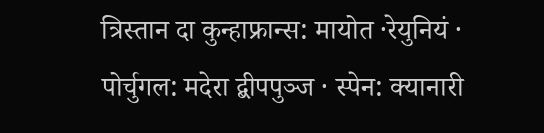त्रिस्तान दा कुन्हाफ्रान्स: मायोत ·रेयुनियं · पोर्चुगल: मदेरा द्बीपपुञ्ज · स्पेन: क्यानारी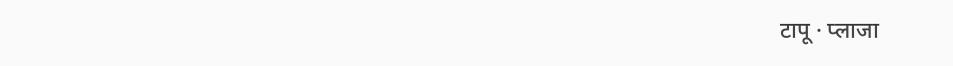टापू · प्लाजा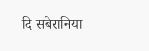दि सबेरानिया